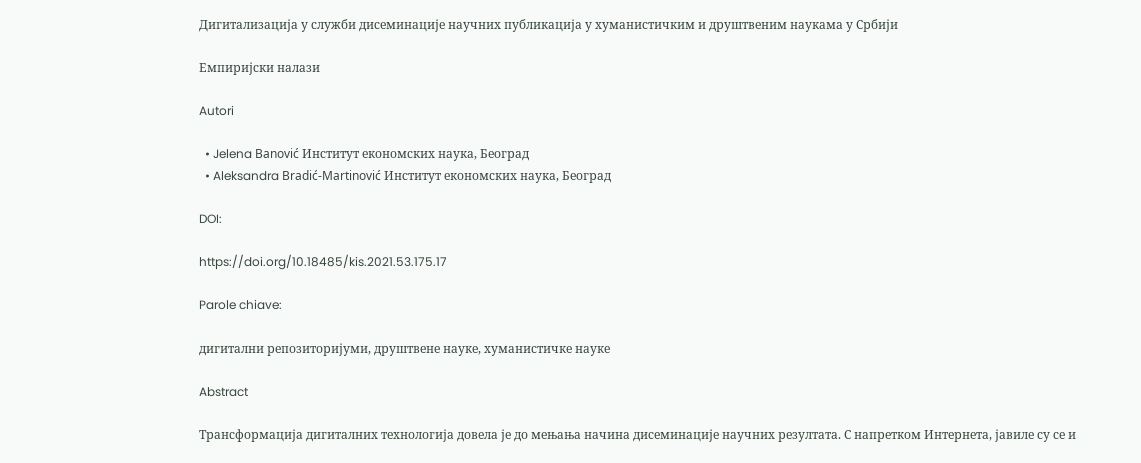Дигитализација у служби дисеминације научних публикација у хуманистичким и друштвеним наукама у Србији

Емпиријски налази

Autori

  • Jelena Banović Институт економских наука, Београд
  • Aleksandra Bradić-Martinović Институт економских наука, Београд

DOI:

https://doi.org/10.18485/kis.2021.53.175.17

Parole chiave:

дигитални репозиторијуми, друштвене науке, хуманистичке науке

Abstract

Трансформација дигиталних технологија довела је до мењања начина дисеминације научних резултата. С напретком Интернета, јавиле су се и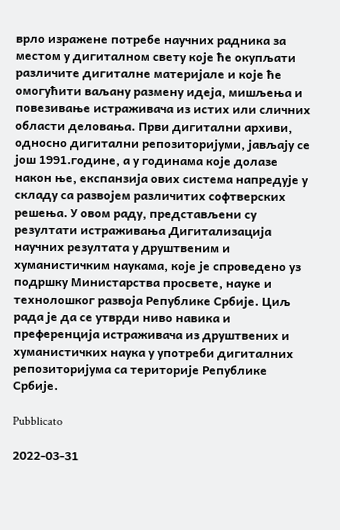врло изражене потребе научних радника за местом у дигиталном свету које ће окупљати различите дигиталне материјале и које ће омогућити ваљану размену идеја, мишљења и повезивање истраживача из истих или сличних области деловања. Први дигитални архиви, односно дигитални репозиторијуми, јављају се још 1991.године, а у годинама које долазе након ње, експанзија ових система напредује у складу са развојем различитих софтверских решења. У овом раду, представљени су резултати истраживања Дигитализација научних резултата у друштвеним и хуманистичким наукама, које је спроведено уз подршку Министарства просвете, науке и технолошког развоја Републике Србије. Циљ рада је да се утврди ниво навика и преференција истраживача из друштвених и хуманистичких наука у употреби дигиталних репозиторијума са територије Републике Србије.

Pubblicato

2022-03-31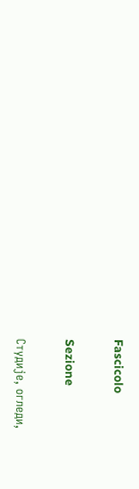Fascicolo

Sezione

Студије, огледи,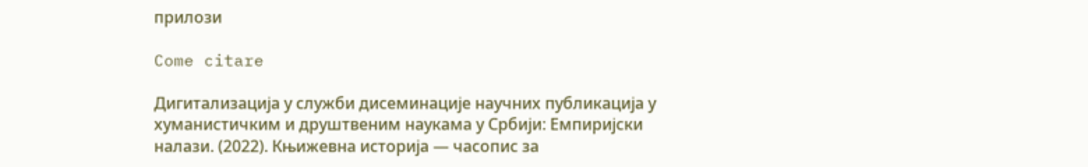прилози

Come citare

Дигитализација у служби дисеминације научних публикација у хуманистичким и друштвеним наукама у Србији: Емпиријски налази. (2022). Књижевна историја — часопис за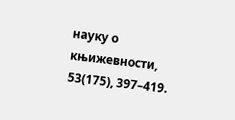науку о књижевности, 53(175), 397–419.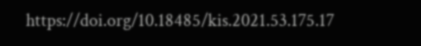https://doi.org/10.18485/kis.2021.53.175.17